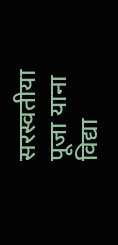सरस्वतीया पूजा याना विद्या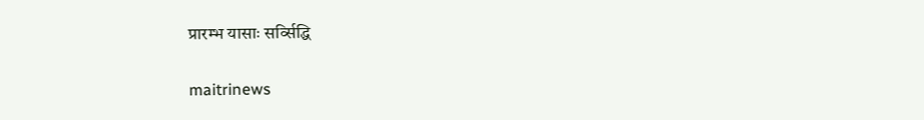प्रारम्भ यासाः सर्व्सिद्धि

maitrinews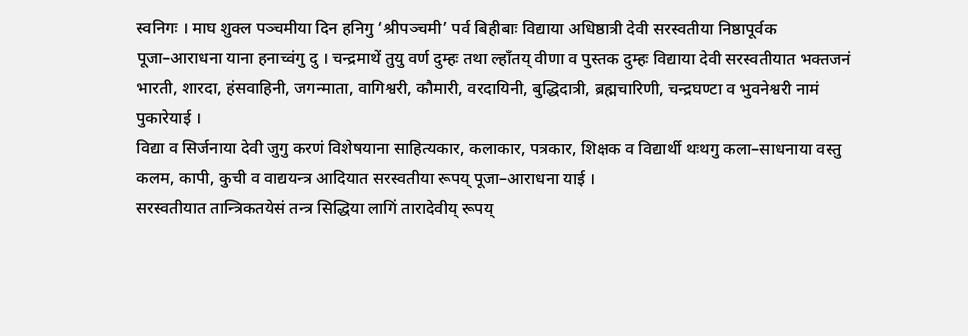स्वनिगः । माघ शुक्ल पञ्चमीया दिन हनिगु ‘श्रीपञ्चमी’ पर्व बिहीबाः विद्याया अधिष्ठात्री देवी सरस्वतीया निष्ठापूर्वक पूजा–आराधना याना हनाच्वंगु दु । चन्द्रमाथें तुयु वर्ण दुम्हः तथा ल्हाँतय् वीणा व पुस्तक दुम्हः विद्याया देवी सरस्वतीयात भक्तजनं भारती, शारदा, हंसवाहिनी, जगन्माता, वागिश्वरी, कौमारी, वरदायिनी, बुद्धिदात्री, ब्रह्मचारिणी, चन्द्रघण्टा व भुवनेश्वरी नामं पुकारेयाई ।
विद्या व सिर्जनाया देवी जुगु करणं विशेषयाना साहित्यकार, कलाकार, पत्रकार, शिक्षक व विद्यार्थी थःथगु कला–साधनाया वस्तु कलम, कापी, कुची व वाद्ययन्त्र आदियात सरस्वतीया रूपय् पूजा–आराधना याई ।
सरस्वतीयात तान्त्रिकतयेसं तन्त्र सिद्धिया लागिं तारादेवीय् रूपय्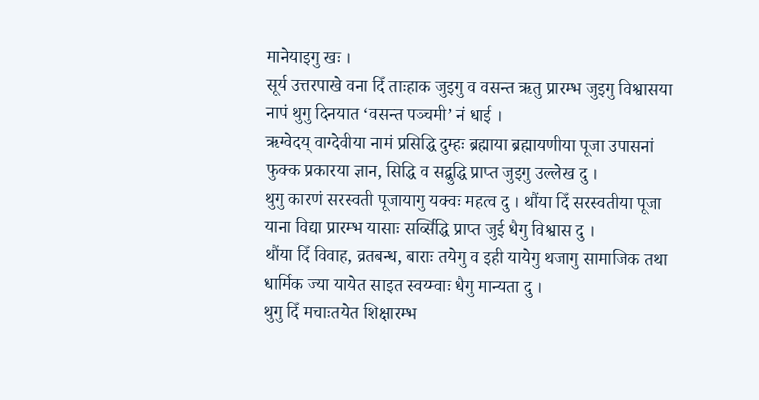मानेयाइगु खः ।
सूर्य उत्तरपाखे वना दिँ ताःहाक जुइगु व वसन्त ऋतु प्रारम्भ जुइगु विश्वासया नापं थुगु दिनयात ‘वसन्त पञ्चमी’ नं धाई ।
ऋग्वेदय् वाग्देवीया नामं प्रसिद्धि दुम्हः ब्रह्माया ब्रह्मायणीया पूजा उपासनां फुक्क प्रकारया ज्ञान, सिद्धि व सद्बुद्धि प्राप्त जुइगु उल्लेख दु ।
थुगु कारणं सरस्वती पूजायागु यक्वः महत्व दु । थौंया दिँ सरस्वतीया पूजा याना विद्या प्रारम्भ यासाः सर्व्सिद्धि प्राप्त जुई धैगु विश्वास दु ।
थौंया दिँ विवाह, व्रतबन्ध, बाराः तयेगु व इही यायेगु थजागु सामाजिक तथा धार्मिक ज्या यायेत साइत स्वय्म्वाः धैगु मान्यता दु ।
थुगु दिँ मचाःतयेत शिक्षारम्भ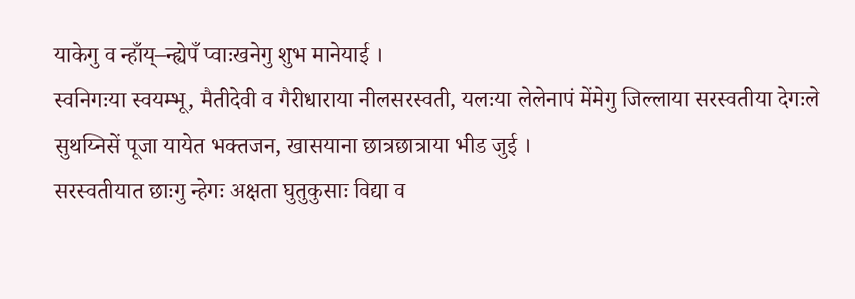याकेगु व न्हाँय्–न्ह्येपँ प्वाःखनेगु शुभ मानेयाई ।
स्वनिगःया स्वयम्भू, मैतीदेवी व गैरीधाराया नीलसरस्वती, यलःया लेलेनापं मेंमेगु जिल्लाया सरस्वतीया देगःले सुथय्निसें पूजा यायेत भक्तजन, खासयाना छात्रछात्राया भीड जुई ।
सरस्वतीयात छाःगु न्हेगः अक्षता घुतुकुसाः विद्या व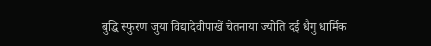बुद्धि स्फुरण जुया विद्यादेवीपाखें चेतनाया ज्योति दई धैगु धार्मिक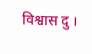विश्वास दु ।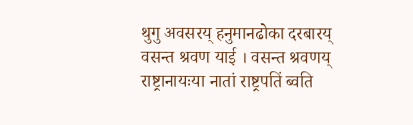थुगु अवसरय् हनुमानढोका दरबारय् वसन्त श्रवण याई । वसन्त श्रवणय् राष्ट्रानायःया नातां राष्ट्रपतिं ब्वति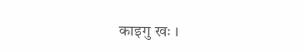काइगु खः ।